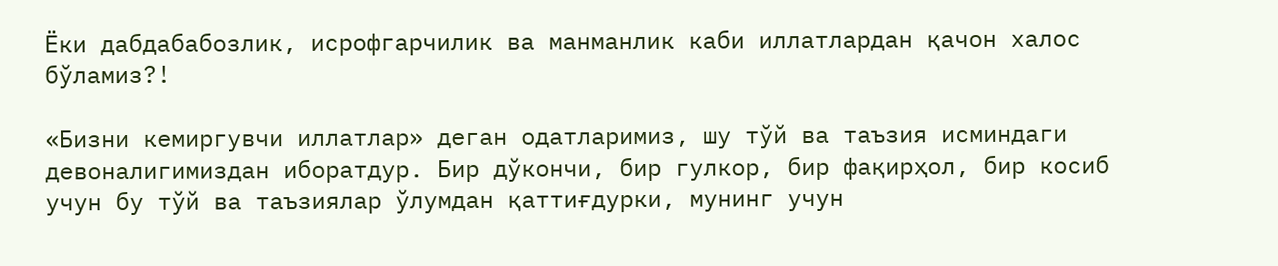Ёки дабдабабозлик, исрофгарчилик ва манманлик каби иллатлардан қачон халос бўламиз?!

«Бизни кемиргувчи иллатлар» деган одатларимиз, шу тўй ва таъзия исминдаги девоналигимиздан иборатдур. Бир дўкончи, бир гулкор, бир фақирҳол, бир косиб учун бу тўй ва таъзиялар ўлумдан қаттиғдурки, мунинг учун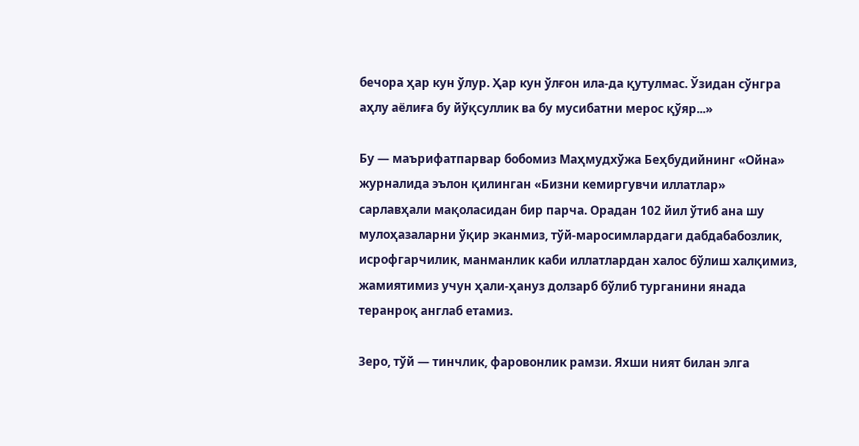бечора ҳар кун ўлур. Ҳар кун ўлғон ила-да қутулмас. Ўзидан сўнгра аҳлу аёлиға бу йўқсуллик ва бу мусибатни мерос қўяр...»

Бу — маърифатпарвар бобомиз Маҳмудхўжа Беҳбудийнинг «Ойна» журналида эълон қилинган «Бизни кемиргувчи иллатлар» сарлавҳали мақоласидан бир парча. Орадан 102 йил ўтиб ана шу мулоҳазаларни ўқир эканмиз, тўй-маросимлардаги дабдабабозлик, исрофгарчилик, манманлик каби иллатлардан халос бўлиш халқимиз, жамиятимиз учун ҳали-ҳануз долзарб бўлиб турганини янада теранроқ англаб етамиз.

Зеро, тўй — тинчлик, фаровонлик рамзи. Яхши ният билан элга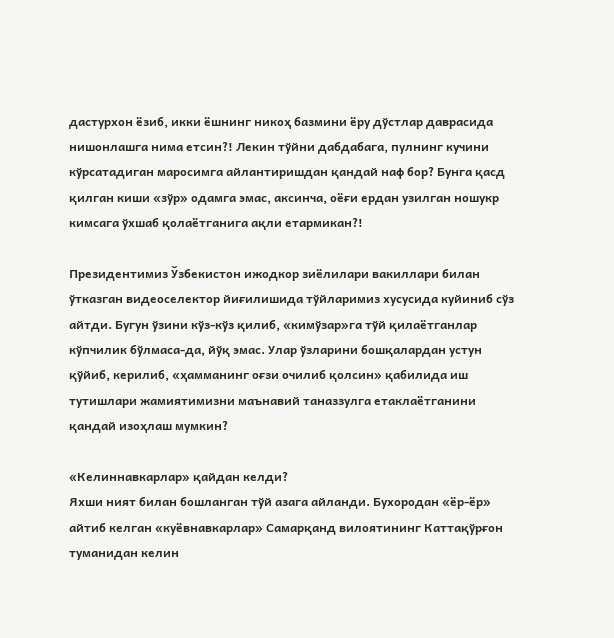дастурхон ёзиб, икки ёшнинг никоҳ базмини ёру дўстлар даврасида нишонлашга нима етсин?! Лекин тўйни дабдабага, пулнинг кучини кўрсатадиган маросимга айлантиришдан қандай наф бор? Бунга қасд қилган киши «зўр» одамга эмас, аксинча, оёғи ердан узилган ношукр кимсага ўхшаб қолаётганига ақли етармикан?!

Президентимиз Ўзбекистон ижодкор зиёлилари вакиллари билан ўтказган видеоселектор йиғилишида тўйларимиз хусусида куйиниб сўз айтди. Бугун ўзини кўз-кўз қилиб, «кимўзар»га тўй қилаётганлар кўпчилик бўлмаса-да, йўқ эмас. Улар ўзларини бошқалардан устун қўйиб, керилиб, «ҳамманинг оғзи очилиб қолсин» қабилида иш тутишлари жамиятимизни маънавий таназзулга етаклаётганини қандай изоҳлаш мумкин?

«Келиннавкарлар» қайдан келди?
Яхши ният билан бошланган тўй азага айланди. Бухородан «ёр-ёр» айтиб келган «куёвнавкарлар» Самарқанд вилоятининг Каттақўрғон туманидан келин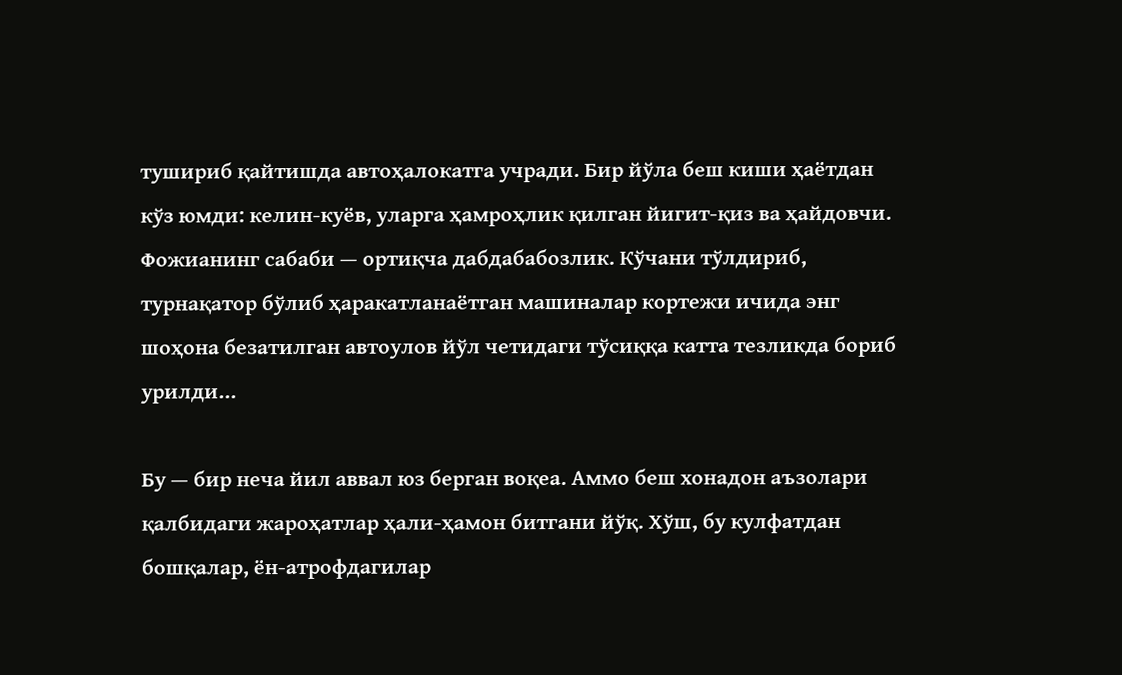тушириб қайтишда автоҳалокатга учради. Бир йўла беш киши ҳаётдан кўз юмди: келин-куёв, уларга ҳамроҳлик қилган йигит-қиз ва ҳайдовчи. Фожианинг сабаби — ортиқча дабдабабозлик. Кўчани тўлдириб, турнақатор бўлиб ҳаракатланаётган машиналар кортежи ичида энг шоҳона безатилган автоулов йўл четидаги тўсиққа катта тезликда бориб урилди...

Бу — бир неча йил аввал юз берган воқеа. Аммо беш хонадон аъзолари қалбидаги жароҳатлар ҳали-ҳамон битгани йўқ. Хўш, бу кулфатдан бошқалар, ён-атрофдагилар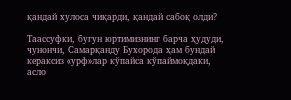қандай хулоса чиқарди, қандай сабоқ олди?

Таассуфки, бугун юртимизнинг барча ҳудуди, чунончи, Самарқанду Бухорода ҳам бундай кераксиз «урф»лар кўпайса кўпаймоқдаки, асло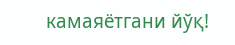камаяётгани йўқ!